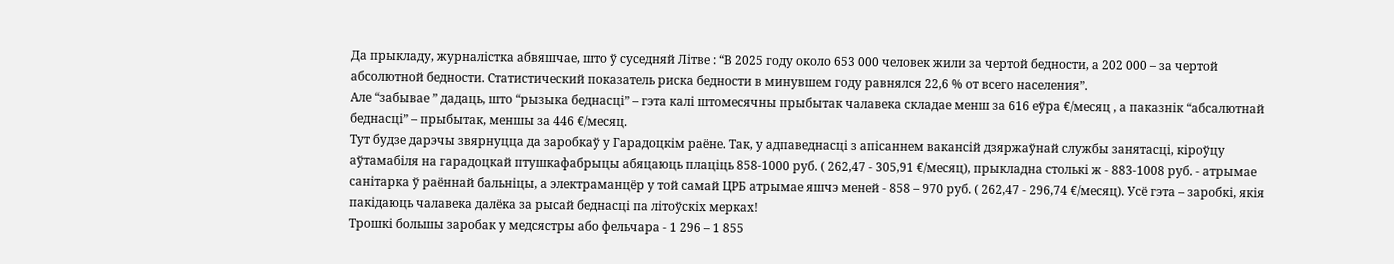Да прыкладу, журналістка абвяшчае, што ў суседняй Літве : “В 2025 году около 653 000 человек жили за чертой бедности, а 202 000 – за чертой абсолютной бедности. Статистический показатель риска бедности в минувшем году равнялся 22,6 % от всего населения”.
Але “забывае ” дадаць, што “рызыка беднасці” – гэта калі штомесячны прыбытак чалавека складае менш за 616 еўра €/месяц , а паказнік “абсалютнай беднасці” – прыбытак, меншы за 446 €/месяц.
Тут будзе дарэчы звярнуцца да заробкаў у Гарадоцкім раёне. Так, у адпаведнасці з апісаннем вакансій дзяржаўнай службы занятасці, кіроўцу аўтамабіля на гарадоцкай птушкафабрыцы абяцаюць плаціць 858-1000 руб. ( 262,47 - 305,91 €/месяц), прыкладна столькі ж - 883-1008 руб. - атрымае санітарка ў раённай бальніцы, а электраманцёр у той самай ЦРБ атрымае яшчэ меней - 858 – 970 руб. ( 262,47 - 296,74 €/месяц). Усё гэта – заробкі, якія пакідаюць чалавека далёка за рысай беднасці па літоўскіх мерках!
Трошкі большы заробак у медсястры або фельчара - 1 296 – 1 855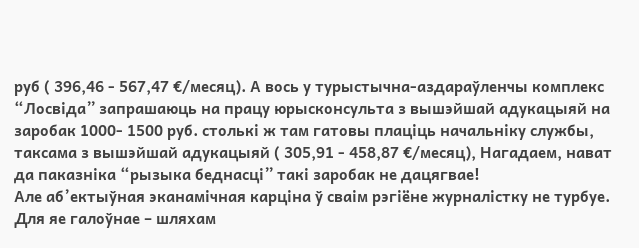руб ( 396,46 - 567,47 €/месяц). А вось у турыстычна-аздараўленчы комплекс “Лосвіда” запрашаюць на працу юрысконсульта з вышэйшай адукацыяй на заробак 1000- 1500 руб. столькі ж там гатовы плаціць начальніку службы, таксама з вышэйшай адукацыяй ( 305,91 - 458,87 €/месяц), Нагадаем, нават да паказніка “рызыка беднасці” такі заробак не дацягвае!
Але аб’ектыўная эканамічная карціна ў сваім рэгіёне журналістку не турбуе. Для яе галоўнае – шляхам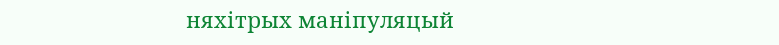няхітрых маніпуляцый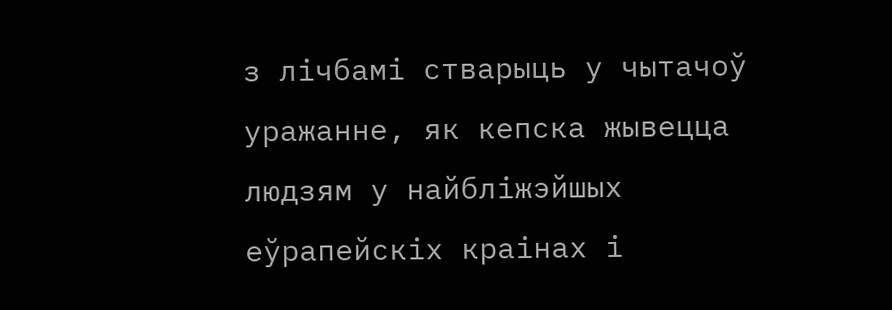з лічбамі стварыць у чытачоў уражанне, як кепска жывецца людзям у найбліжэйшых еўрапейскіх краінах і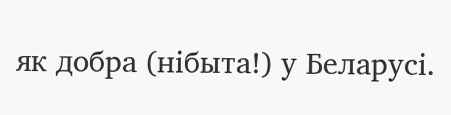як добра (нібыта!) у Беларусі.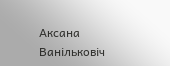Аксана Ванільковіч